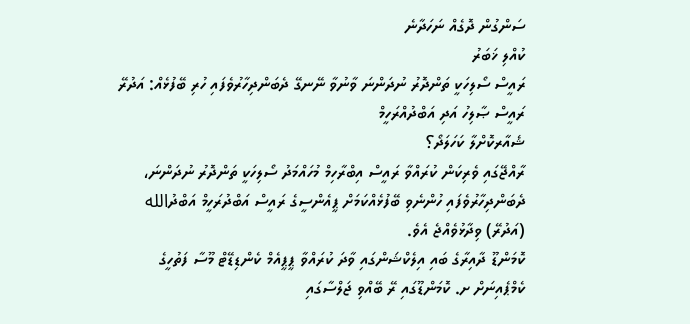ސަންގުން ދޮގެއް ނަހަދާނެ
ކުއްލި ޚަބަރު
ރައީސް ސޯލިހަކީ ތަންދޮރު ނުދަންނަ ވާނުވާ ނޭނގޭ ދެބަންދިހާރުވެފައި ހުރި ބޭފުޅެއް: އަދުރޭ
ރައީސް ޞާލިހު އަދި އަބްދުއްރަހީމް
ޝެއާރކޮށްލާ ކަހަލަދޯ؟
ރާއްޖޭގައި ވެރިކަން ކުރައްވާ ރައީސް އިބްރާހިމް މުހައްމަދު ސޯލިހަކީ ތަންދޮރު ނުދަންނަ، ދެބަންދިހާރުވެފައި ހުންނެވި ބޭފުޅެއްކަމަށް ޕީއެންސީގެ ރައީސް އަބްދުރަހީމް އަބްދުالله (އަދުރޭ) ވިދާޅުވެއްޖެ އެވެ.
ކޮމަންޑޫ ދާއިރާގެ ބައި އިލެކްޝަންގައި ވާދަ ކުރައްވާ ޕީޕީއެމް ކެންޑިޑޭޓް މޫސާ ފަތުހީގެ ކެމްޕެއިނަށް ށ. ކޮމަންޑޫގައި ރޭ ބޭއްވި ޖަލްސާގައި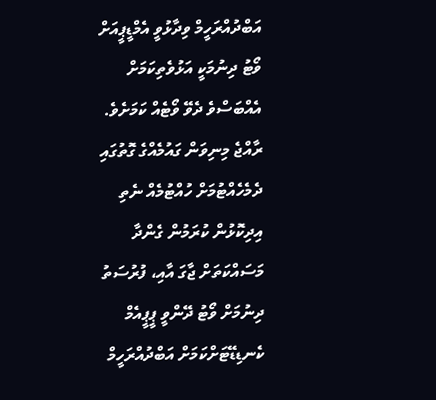އަބްދުއްރަހީމް ވިދާޅުވީ އެމްޑީޕީއަށް ވޯޓު ދިނުމަކީ އަޅުވެތިކަމަށް އެއްބަސްވެ ދެވޭ ވޯޓެއް ކަމަށެވެ. ރާއްޖެ މިނިވަން ގައުމެއްގެ ގޮތުގައި ދެމެހެއްޓުމަށް ހުއްޓުމެއް ނެތި އިދިކޮޅުން ކުރަމުން ގެންދާ މަސައްކަތަށް ޖާގަ އާއި، ފުރުސަތު ދިނުމަށް ވޯޓު ދޭންވީ ޕީޕީއެމް ކެނޑިޑޭޓަށްކަމަށް އަބްދުއްރަހީމް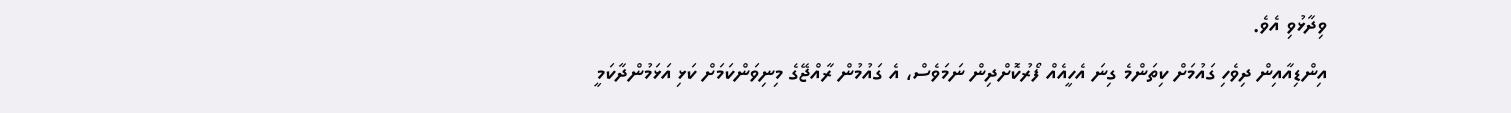ވިދާޅުވި އެވެ.
އިންޑިއާއިން ދިވެހި ގައުމަށް ކިތަންމެ ގިނަ އެހީއެއް ފޯރުކޮށްދިން ނަމަވެސް، އެ ގައުމުން ރާއްޖޭގެ މިނިވަންކަމަށް ކަޅި އަޅަމުންދާކަމީ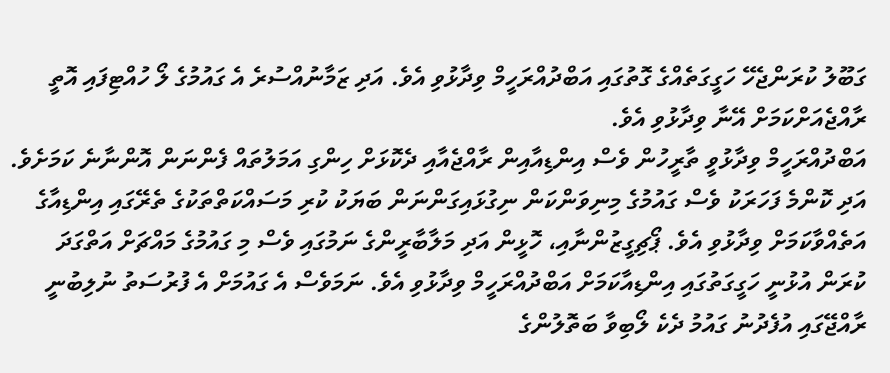ގަބޫލު ކުރަންޖެހޭ ހަގީގަތެއްގެ ގޮތުގައި އަބްދުއްރަހީމް ވިދާޅުވި އެވެ. އަދި ޒަމާނުއްސުރެ އެ ގައުމުގެ ލޯ ހުއްޓިފައި އޮތީ ރާއްޖެއަށްކަމަށް އޭނާ ވިދާޅުވި އެވެ.
އަބްދުއްރަހީމް ވިދާޅުވީ ތާރީހުން ވެސް އިންޑިއާއިން ރާއްޖެއާއި ދެކޮޅަށް ހިންގި އަމަލުތައް ފެންނަން އޮންނާނެ ކަމަށެވެ. އަދި ކޮންމެ ފަހަރަކު ވެސް ގައުމުގެ މިނިވަންކަން ނިގުޅައިގަންނަން ބަޔަކު ކުރި މަސައްކަތްތަކުގެ ތެރޭގައި އިންޑިއާގެ އަތެއްވާކަމަށް ވިދާޅުވި އެވެ. ޕޯޗިގީޒުންނާއި، ހޮޅީން އަދި މަލާބާރީންގެ ނަމުގައި ވެސް މި ގައުމުގެ މައްޗަށް އަތްގަދަ ކުރަން އުޅުނީ ހަގީގަތުގައި އިންޑިއާކަމަށް އަބްދުއްރަހީމް ވިދާޅުވި އެވެ. ނަމަވެސް އެ ގައުމަށް އެ ފުރުސަތު ނުލިބުނީ ރާއްޖޭގައި އުފެދުނު ގައުމު ދެކެ ލޯބިވާ ބަތޮލުންގެ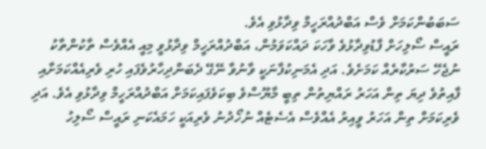ސަބަބުންކަމަށް ވެސް އަބްދުއްރަހީމް ވިދާޅުވި އެވެ.
ރައީސް ސޯލިހަށް ފާޑުވިދާޅުވެ ވާހަކަ ދައްކަވަމުން، އަބްދުއްރަހީމް ވިދާޅުވީ މިއީ އެއްވެސް ތާކުންތާކު ނުޖެހޭ ސަރުކާރެއް ކަމަށެވެ. އަދި އެމަނިކުފާނަކީ ވާނުވާ ނޭގޭ ދެބަންދިހާރުވެފައި ހުރި ވެރިއެއްކަމަށާއި ފާއިތުވެ ދިޔަ ތިން އަހަރު ރައްޔިތުން ތިބީ މާޔޫސްވެ ބިކަވެފައިކަމަށް އަބްދުއްރަހީމް ވިދާޅުވި އެވެ. އަދި ވެރިކަމަށް ތިން އަހަރު ވީއިރު އެއްވެސް އެސެޓެއް ނުހޯދުނު ވެރިއަކީ ހަމައެކަނި ރައީސް ސޯލިހު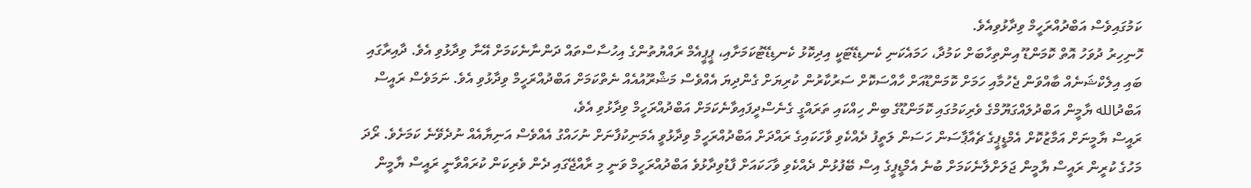ކަމުގައިވެސް އަބްދުއްރަހީމް ވިދާޅުވިއެވެ.
ހޮނިހިރު ދުވަހު އޮތް ކޮމަންޑޫ އިންތިހާބަށް ކަމުދާ، ހަމައެކަނި ކެނޑިޑޭޓަކީ އިދިކޮޅު ކެނޑިޑޭޓުކަމަށާއި، ޕީޕީއެމް ރައްޔުތުންގެ އިހުސާސްތައް ދަންނާނެކަމަށް އޭނާ ވިދާޅުވި އެވެ. ދާއިރާގައި ބައި އިލެކްޝަނެއް ބާއްވަން ޖެހުމާއި ހަމަށް ކޮމަންޑޫއަށް ހާއްސަކޮށް ސަރުކާރުން ކުރިޔަށް ގެންދިޔަ އެއްވެސް މަޝްރޫއުއެއް ނެތްކަމަށް އަބްދުއްރަހީމް ވިދާޅުވި އެވެ. ނަމަވެސް ރައީސް އަބްދުالله ޔާމީން އަބްދުލައްގަޔޫމްގެ ވެރިކަމުގައި ކޮމަންޑޫގެ ބިން ހިއްކައި ތަރައްގީ ގެނެސްދީފައިވާނެކަމަށް އަބްދުއްރަހީމް ވިދާޅުވި އެވެ،
ރައީސް ޔާމީނަށް އަމާޒުކޮށް އެމްޑީޕީގެ ޗެއާޕާސަން ހަސަން ލަތީފު ދެއްކެވި ވާހަކައިގެ ރައްދަށް އަބްދުއްރަހީމް ވިދާޅުވީ އެމަނިކުފާނަށް ނުހައްގު އެއްވެސް އަނިޔާއެއް ނުދެވޭނެ ކަމަށެވެ. ރޯދަ މަހުގެ ކުރީން ރައީސް ޔާމީން ޖަލަށްލާނެކަމަށް ބުނެ އެމްޑީޕީގެ އިސް ބޭފުޅުން ދެއްކެވި ވާހަކައަށް ފާޑުވިދާޅުވެ އަބްދުއްރަހީމް ވަނީ މި ރާއްޖޭގައި ދެން ވެރިކަން ކުރައްވާނީ ރައީސް ޔާމީން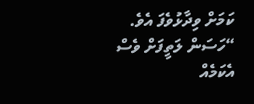ކަމަށް ވިދާޅުވެފަ އެވެ.
“ހަސަން ލަތީފަށް ވެސް އެކަމެއް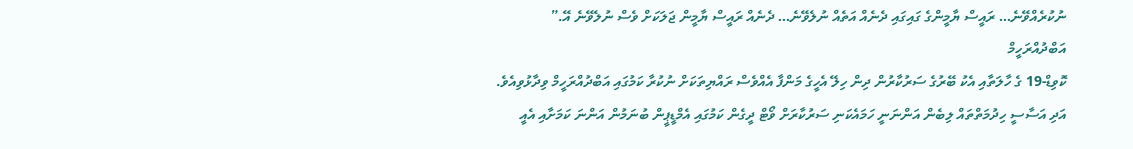ނުކުރެއްވޭނެ… ރައީސް ޔާމީންގެ ގައިގައި ދެނެއް އަތެއް ނުލެވޭނެ… ދެނެއް ރައީސް ޔާމީން ޖަލަކަށް ވެސް ނުލެވޭނެ އޭ.” އަބްދުއްރަހީމް
ކޮވިޑް-19 ގެ ހާލަތާއި އެކު ބޭރުގެ ސަރުކާރުން ދިން ހިލޭ އެހީގެ މަންފާ އެއްވެސް ރައްޔިތަކަށް ނުކުރާ ކަމުގައި އަބްދުއްރަހީމް ވިދާޅުވިއެވެ. އަދި އަސާސީ ހިދުމަތްތައް ލިބެން އަންނަނީ ހަމައެކަނި ސަރުކާރަށް ވޯޓް ދީގެން ކަމުގައި އެމްޑީޕީން ބުނަމުން އަންނަ ކަމަށާއި އެއީ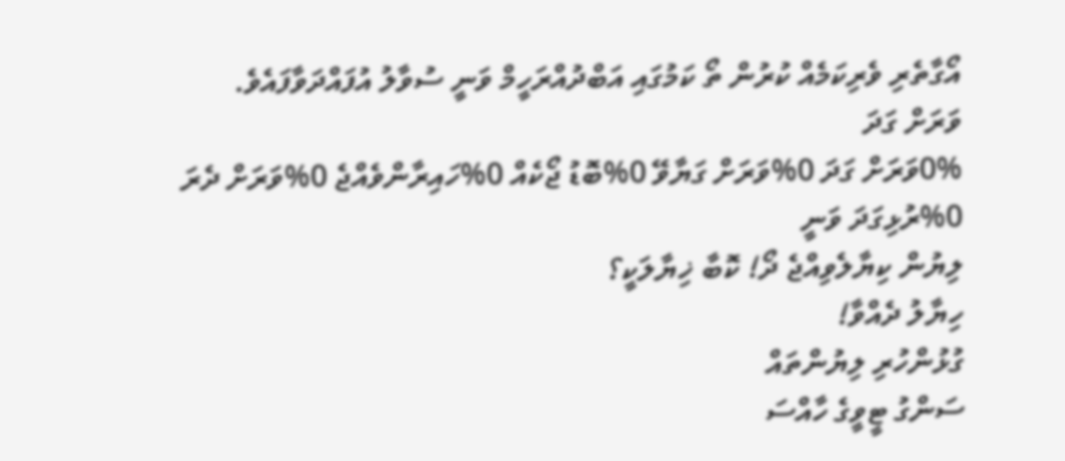އޯގާތެރި ވެރިކަމެއް ކުރުން ތޯ ކަމުގައި އަބްދުއްރަހީމް ވަނީ ސުވާލު އުފައްދަވާފައެވެ.
ވަރަށް ގަދަ
0%ވަރަށް ގަދަ 0%ވަރަށް ގަޔާވޭ 0%ބޮޑު ޖޯކެއް 0%ހައިރާންވެއްޖެ 0%ވަރަށް ދެރަ 0%ރުޅިގަދަ ވަނީ
ލިޔުން ކިޔާލެވިއްޖެ ދޯ! ކޮބާ ޚިޔާލަކީ؟
ހިޔާލު ދެއްވާ!
ގުޅުންހުރި ލިޔުންތައް
ސަންގު ޓީވީގެ ހާއްސަ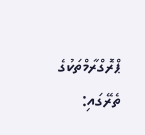ޕްރޮގްރާމްތަކުގެ ތެރޭގައި: